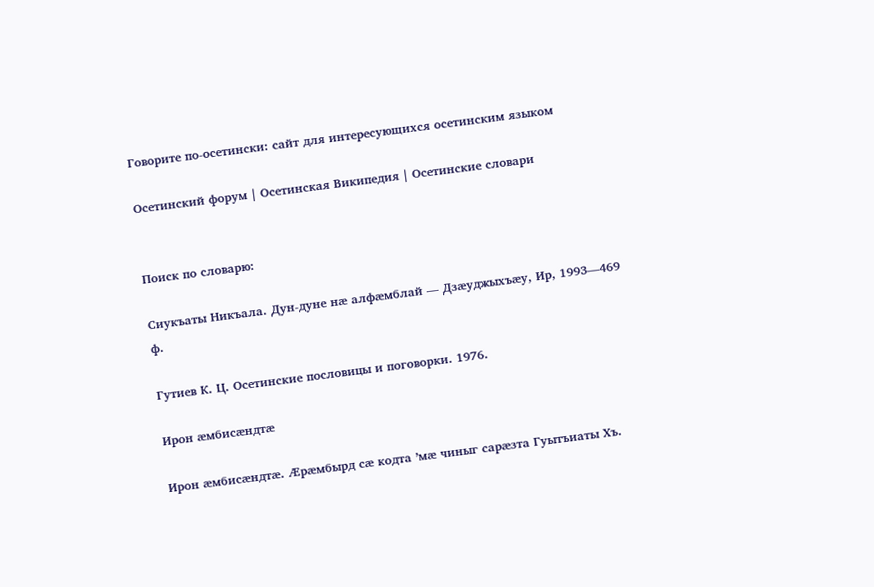Говорите по-осетински: сайт для интересующихся осетинским языком

Осетинский форум | Осетинская Википедия | Осетинские словари


Поиск по словарю:

Сиукъаты Никъала. Дун-дуне нæ алфæмблай — Дзæуджыхъæу, Ир, 1993—469 ф.

Гутиев К. Ц. Осетинские пословицы и поговорки. 1976.

Ирон æмбисæндтæ

Ирон æмбисæндтæ. Æрæмбырд сæ кодта ’мæ чиныг сарæзта Гуытъиаты Хъ.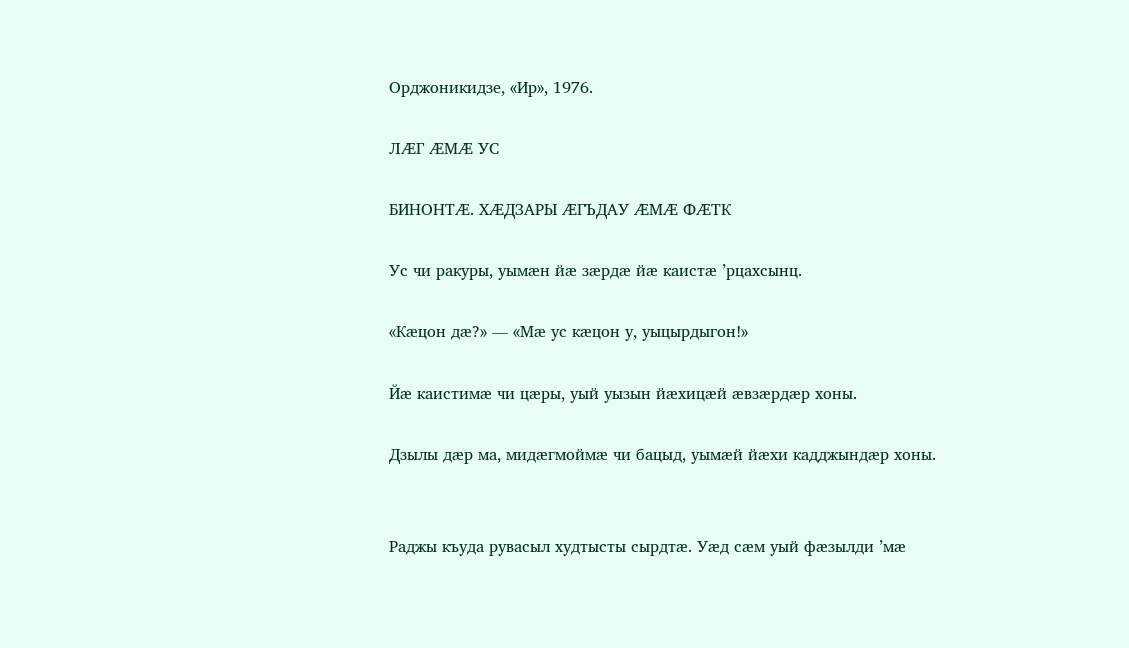Орджоникидзе, «Ир», 1976.

ЛÆГ ÆМÆ УС

БИНОНТÆ. ХÆДЗАРЫ ÆГЪДАУ ÆМÆ ФÆТК

Ус чи ракуры, уымæн йæ зæрдæ йæ каистæ ’рцахсынц.

«Кæцон дæ?» — «Мæ ус кæцон у, уыцырдыгон!»

Йæ каистимæ чи цæры, уый уызын йæхицæй æвзæрдæр хоны.

Дзылы дæр ма, мидæгмоймæ чи бацыд, уымæй йæхи кадджындæр хоны.


Раджы къуда рувасыл худтысты сырдтæ. Уæд сæм уый фæзылди ’мæ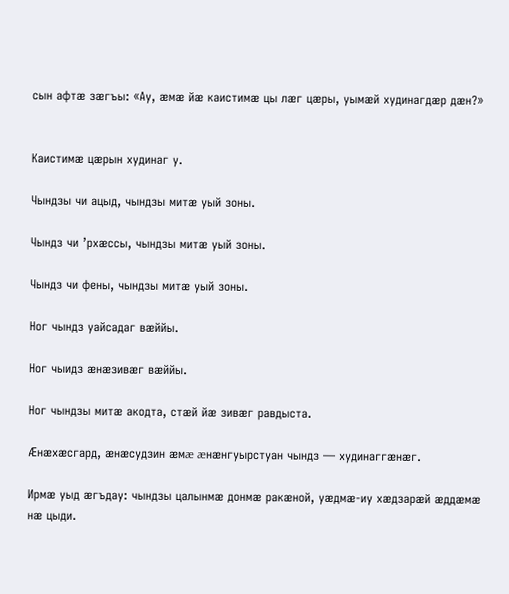сын афтæ зæгъы: «Ау, æмæ йæ каистимæ цы лæг цæры, уымæй худинагдæр дæн?»


Каистимæ цæрын худинаг у.

Чындзы чи ацыд, чындзы митæ уый зоны.

Чындз чи ’рхæссы, чындзы митæ уый зоны.

Чындз чи фены, чындзы митæ уый зоны.

Ног чындз уайсадаг вæййы.

Ног чыидз æнæзивæг вæййы.

Ног чындзы митæ акодта, стæй йæ зивæг равдыста.

Æнæхæсгард, æнæсудзин æмæ æнæнгуырстуан чындз — худинаггæнæг.

Ирмæ уыд æгъдау: чындзы цалынмæ донмæ ракæной, уæдмæ-иу хæдзарæй æддæмæ нæ цыди.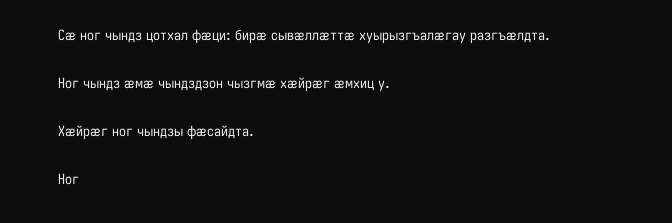Сæ ног чындз цотхал фæци: бирæ сывæллæттæ хуырызгъалæгау разгъæлдта.

Ног чындз æмæ чындздзон чызгмæ хæйрæг æмхиц у.

Хæйрæг ног чындзы фæсайдта.

Ног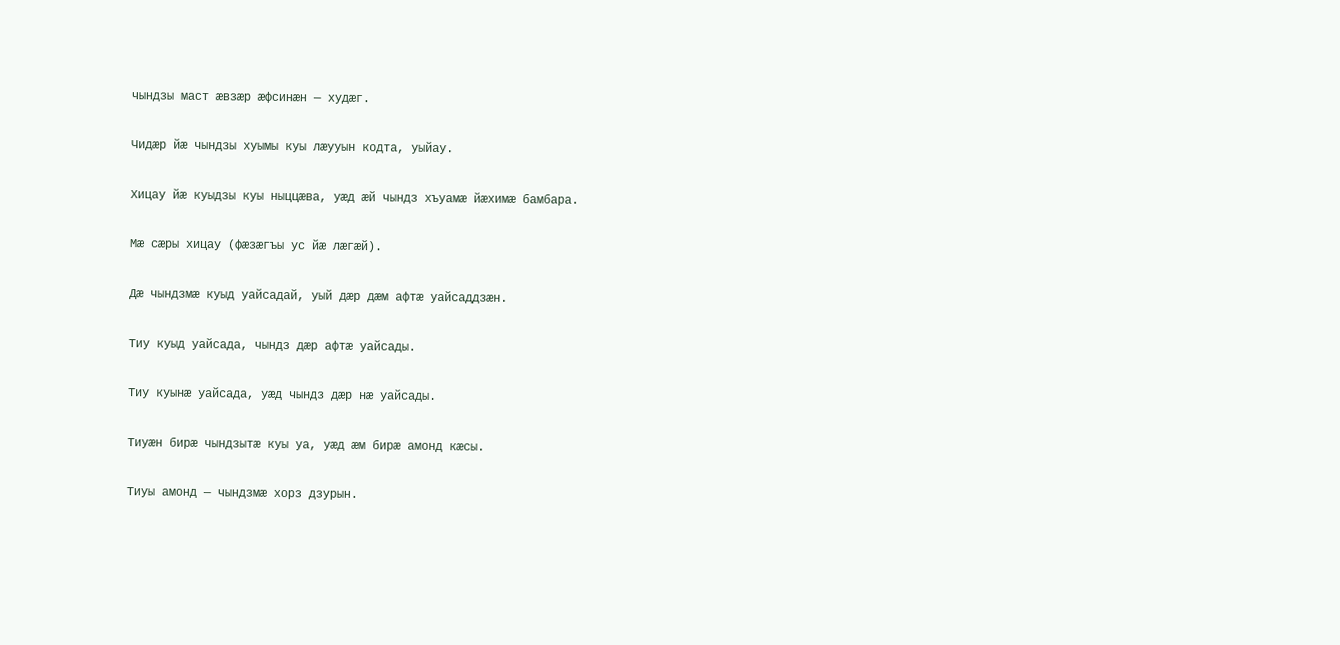чындзы маст æвзæр æфсинæн — худæг.

Чидæр йæ чындзы хуымы куы лæууын кодта, уыйау.

Хицау йæ куыдзы куы ныццæва, уæд æй чындз хъуамæ йæхимæ бамбара.

Мæ сæры хицау (фæзæгъы ус йæ лæгæй).

Дæ чындзмæ куыд уайсадай, уый дæр дæм афтæ уайсаддзæн.

Тиу куыд уайсада, чындз дæр афтæ уайсады.

Тиу куынæ уайсада, уæд чындз дæр нæ уайсады.

Тиуæн бирæ чындзытæ куы уа, уæд æм бирæ амонд кæсы.

Тиуы амонд — чындзмæ хорз дзурын.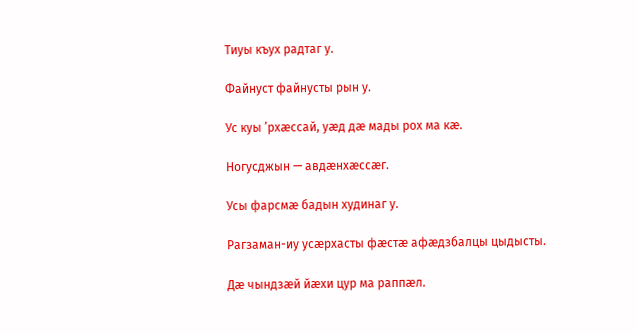Тиуы къух радтаг у.

Файнуст файнусты рын у.

Ус куы ’рхæссай, уæд дæ мады рох ма кæ.

Ногусджын — авдæнхæссæг.

Усы фарсмæ бадын худинаг у.

Рагзаман-иу усæрхасты фæстæ афæдзбалцы цыдысты.

Дæ чындзæй йæхи цур ма раппæл.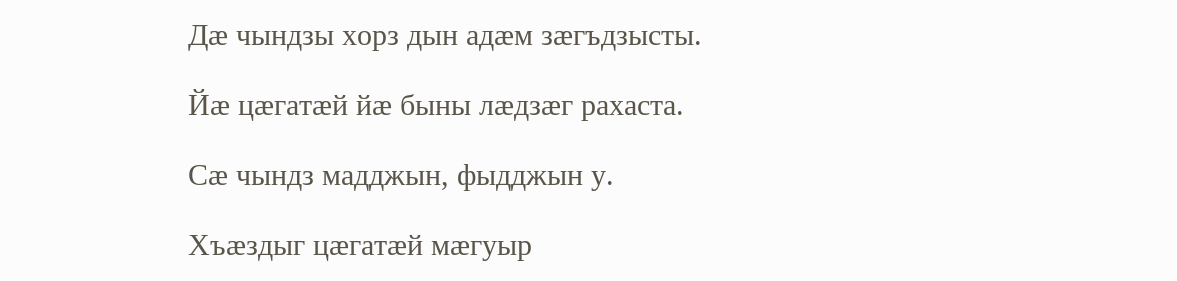Дæ чындзы хорз дын адæм зæгъдзысты.

Йæ цæгатæй йæ быны лæдзæг рахаста.

Сæ чындз мадджын, фыдджын у.

Хъæздыг цæгатæй мæгуыр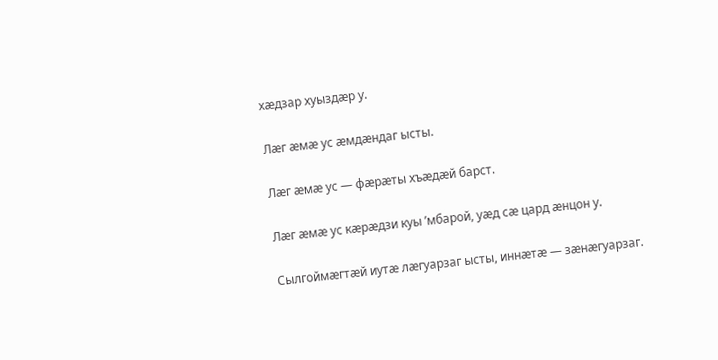хæдзар хуыздæр у.

Лæг æмæ ус æмдæндаг ысты.

Лæг æмæ ус — фæрæты хъæдæй барст.

Лæг æмæ ус кæрæдзи куы ’мбарой, уæд сæ цард æнцон у.

Сылгоймæгтæй иутæ лæгуарзаг ысты, иннæтæ — зæнæгуарзаг.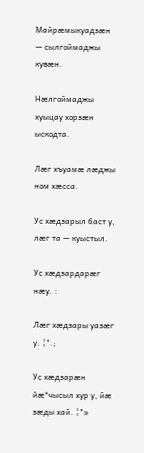Майрæмыкуадзæн — сылгоймаджы кувæн.

Нæлгоймаджы хуыцау хорзæн ыскодта.

Лæг хъуамæ лæджы ном хæсса.

Ус хæдзарыл баст у, лæг та — куыстыл.

Ус хæдзардарæг нæу. :

Лæг хæдзары уазæг у. ¦".;

Ус хæдзарæн йæ*чысыл хур у, йæ зæды хай. ¦"»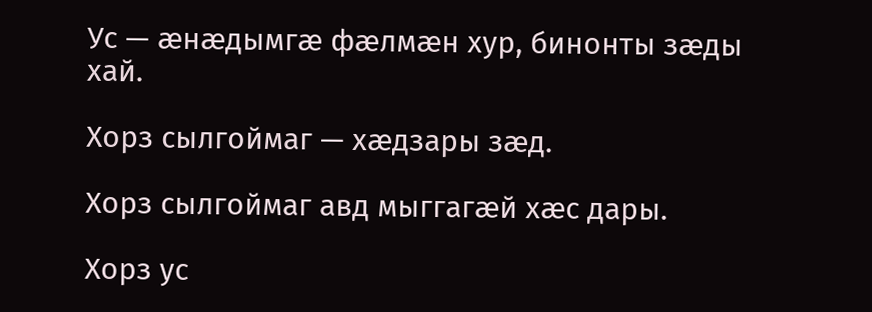Ус — æнæдымгæ фæлмæн хур, бинонты зæды хай.

Хорз сылгоймаг — хæдзары зæд.

Хорз сылгоймаг авд мыггагæй хæс дары.

Хорз ус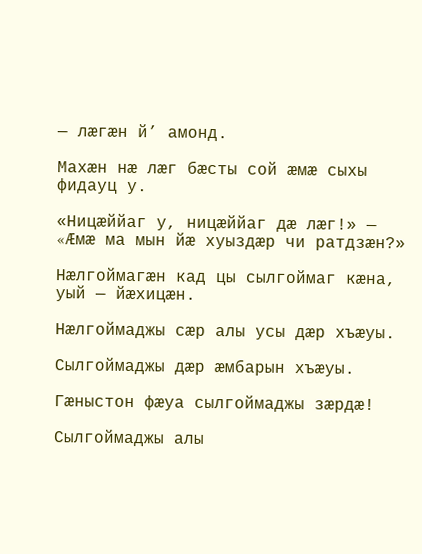— лæгæн й’ амонд.

Махæн нæ лæг бæсты сой æмæ сыхы фидауц у.

«Ницæййаг у, ницæййаг дæ лæг!» — «Æмæ ма мын йæ хуыздæр чи ратдзæн?»

Нæлгоймагæн кад цы сылгоймаг кæна, уый — йæхицæн.

Нæлгоймаджы сæр алы усы дæр хъæуы.

Сылгоймаджы дæр æмбарын хъæуы.

Гæныстон фæуа сылгоймаджы зæрдæ!

Сылгоймаджы алы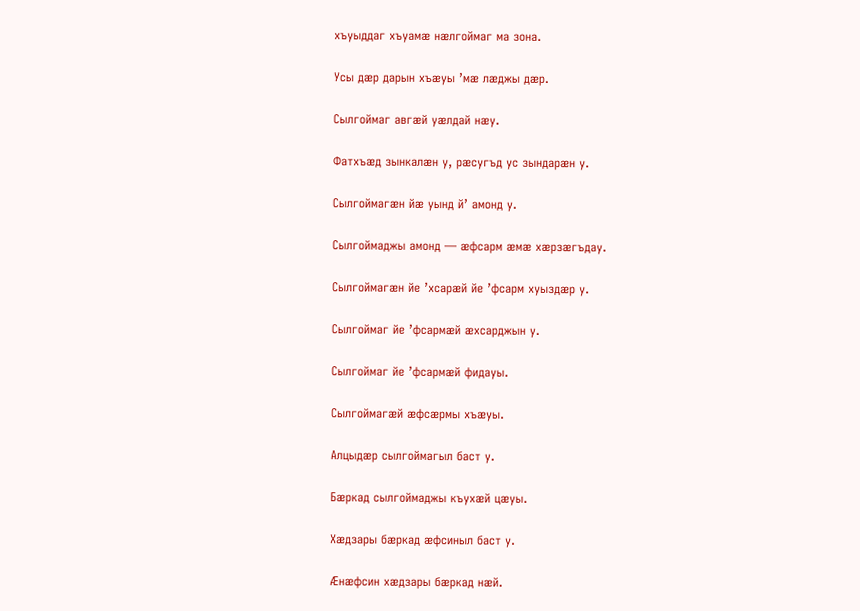хъуыддаг хъуамæ нæлгоймаг ма зона.

Усы дæр дарын хъæуы ’мæ лæджы дæр.

Сылгоймаг авгæй уæлдай нæу.

Фатхъæд зынкалæн у, рæсугъд ус зындарæн у.

Сылгоймагæн йæ уынд й’ амонд у.

Сылгоймаджы амонд — æфсарм æмæ хæрзæгъдау.

Сылгоймагæн йе ’хсарæй йе ’фсарм хуыздæр у.

Сылгоймаг йе ’фсармæй æхсарджын у.

Сылгоймаг йе ’фсармæй фидауы.

Сылгоймагæй æфсæрмы хъæуы.

Алцыдæр сылгоймагыл баст у.

Бæркад сылгоймаджы къухæй цæуы.

Хæдзары бæркад æфсиныл баст у.

Æнæфсин хæдзары бæркад нæй.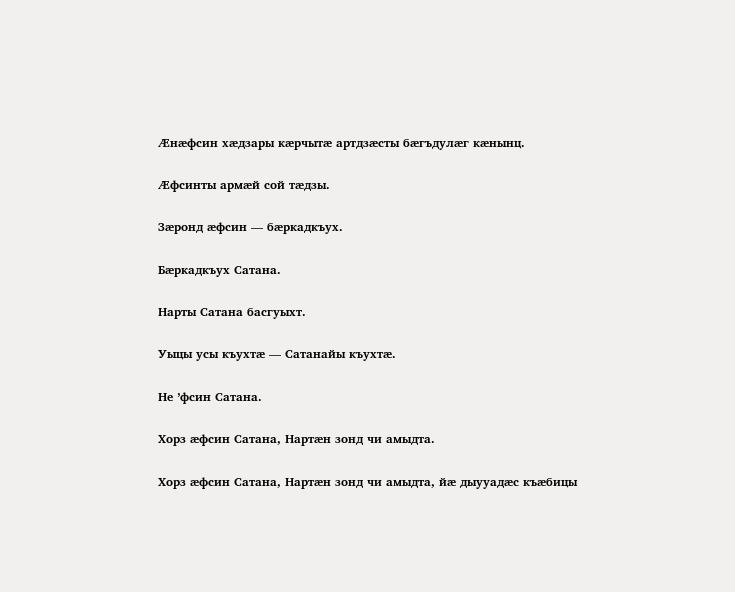Æнæфсин хæдзары кæрчытæ артдзæсты бæгъдулæг кæнынц.

Æфсинты армæй сой тæдзы.

Зæронд æфсин — бæркадкъух.

Бæркадкъух Сатана.

Нарты Сатана басгуыхт.

Уыцы усы къухтæ — Сатанайы къухтæ.

Не ’фсин Сатана.

Хорз æфсин Сатана, Нартæн зонд чи амыдта.

Хорз æфсин Сатана, Нартæн зонд чи амыдта, йæ дыууадæс къæбицы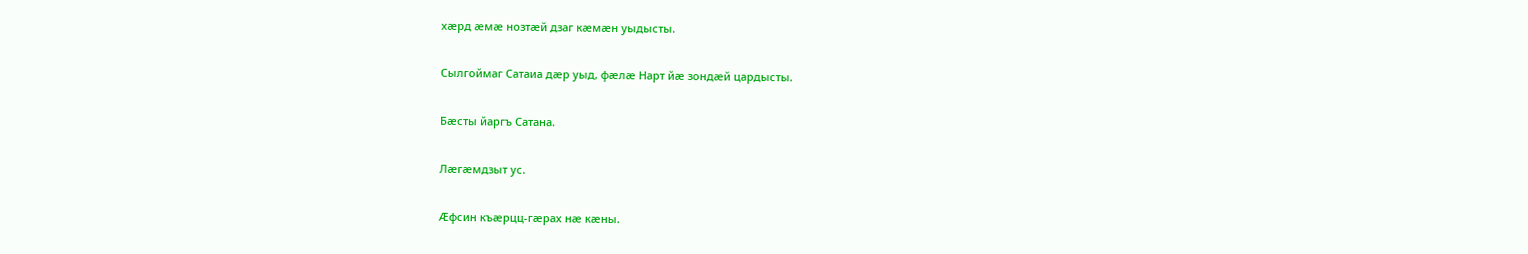хæрд æмæ нозтæй дзаг кæмæн уыдысты.

Сылгоймаг Сатаиа дæр уыд, фæлæ Нарт йæ зондæй цардысты.

Бæсты йаргъ Сатана.

Лæгæмдзыт ус.

Æфсин къæрцц-гæрах нæ кæны.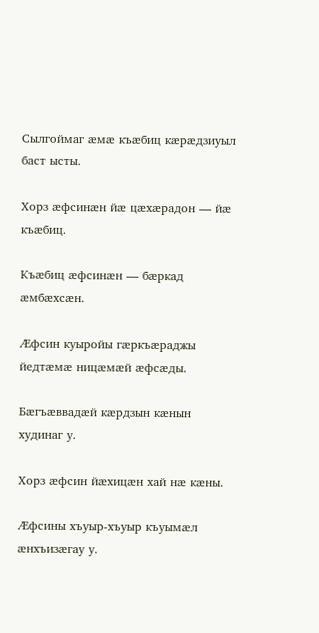Сылгоймаг æмæ къæбиц кæрæдзиуыл баст ысты.

Хорз æфсинæн йæ цæхæрадон — йæ къæбиц.

Къæбиц æфсинæн — бæркад æмбæхсæн.

Æфсин куыройы гæркъæраджы йедтæмæ ницæмæй æфсæды.

Бæгъæввадæй кæрдзын кæнын худинаг у.

Хорз æфсин йæхицæн хай нæ кæны.

Æфсины хъуыр-хъуыр къуымæл æнхъизæгау у.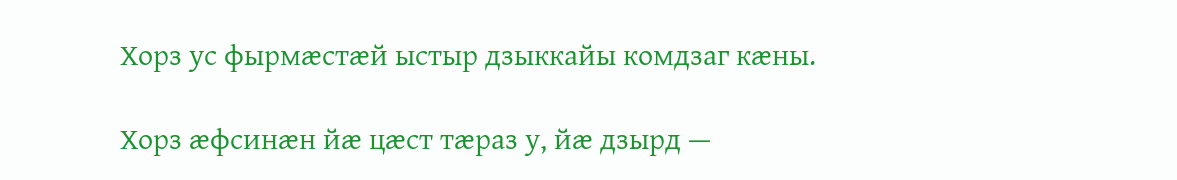Хорз ус фырмæстæй ыстыр дзыккайы комдзаг кæны.

Хорз æфсинæн йæ цæст тæраз у, йæ дзырд —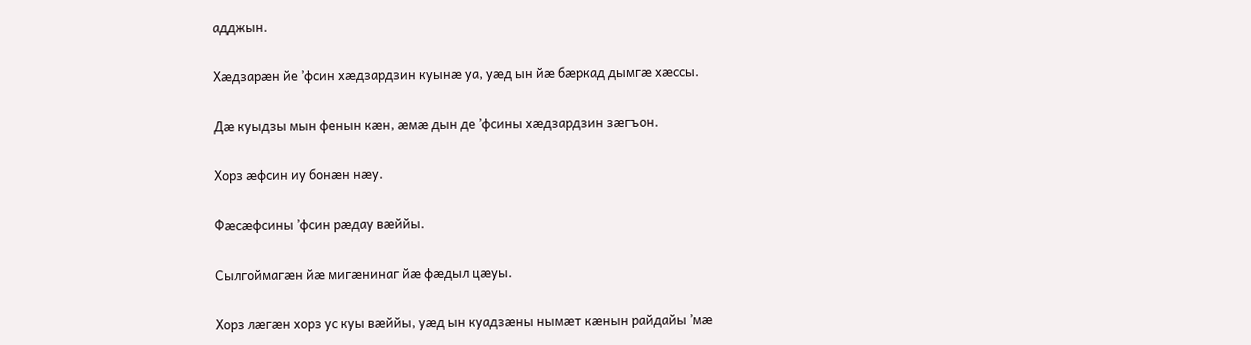адджын.

Хæдзарæн йе ’фсин хæдзардзин куынæ уа, уæд ын йæ бæркад дымгæ хæссы.

Дæ куыдзы мын фенын кæн, æмæ дын де ’фсины хæдзардзин зæгъон.

Хорз æфсин иу бонæн нæу.

Фæсæфсины ’фсин рæдау вæййы.

Сылгоймагæн йæ мигæнинаг йæ фæдыл цæуы.

Хорз лæгæн хорз ус куы вæййы, уæд ын куадзæны нымæт кæнын райдайы ’мæ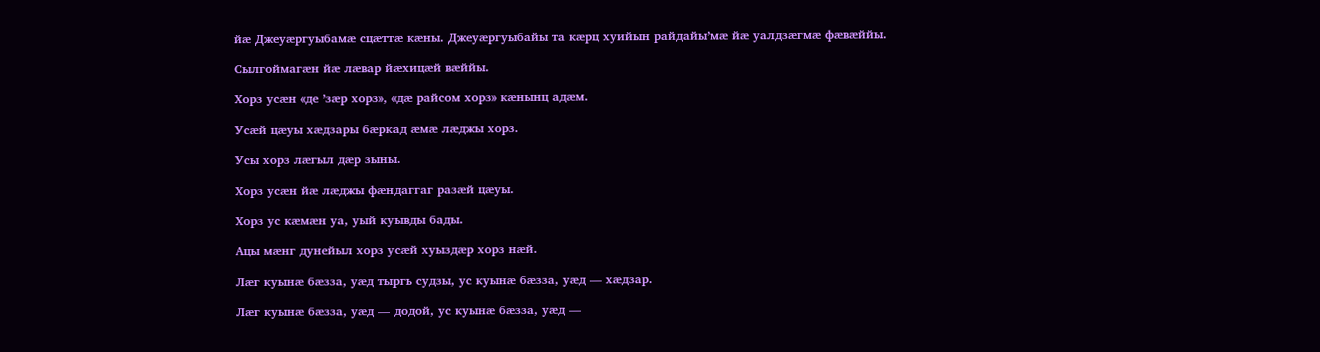йæ Джеуæргуыбамæ сцæттæ кæны. Джеуæргуыбайы та кæрц хуийын райдайы’мæ йæ уалдзæгмæ фæвæййы.

Сылгоймагæн йæ лæвар йæхицæй вæййы.

Хорз усæн «де ’зæр хорз», «дæ райсом хорз» кæнынц адæм.

Усæй цæуы хæдзары бæркад æмæ лæджы хорз.

Усы хорз лæгыл дæр зыны.

Хорз усæн йæ лæджы фæндаггаг разæй цæуы.

Хорз ус кæмæн уа, уый куывды бады.

Ацы мæнг дунейыл хорз усæй хуыздæр хорз нæй.

Лæг куынæ бæзза, уæд тыргь судзы, ус куынæ бæзза, уæд — хæдзар.

Лæг куынæ бæзза, уæд — додой, ус куынæ бæзза, уæд —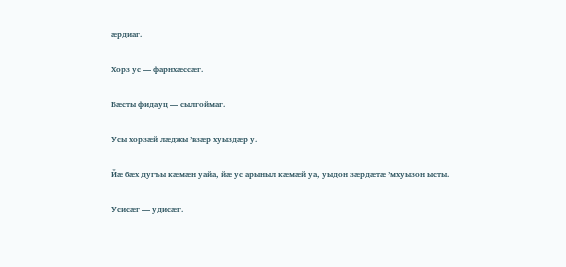æрдиаг.

Хорз ус — фарнхæссæг.

Бæсты фидауц — сылгоймаг.

Усы хорзæй лæджы ’взæр хуыздæр у.

Йæ бæх дугъы кæмæн уайа, йæ ус арыныл кæмæй уа, уыдон зæрдæтæ ’мхуызон ысты.

Усисæг — удисæг.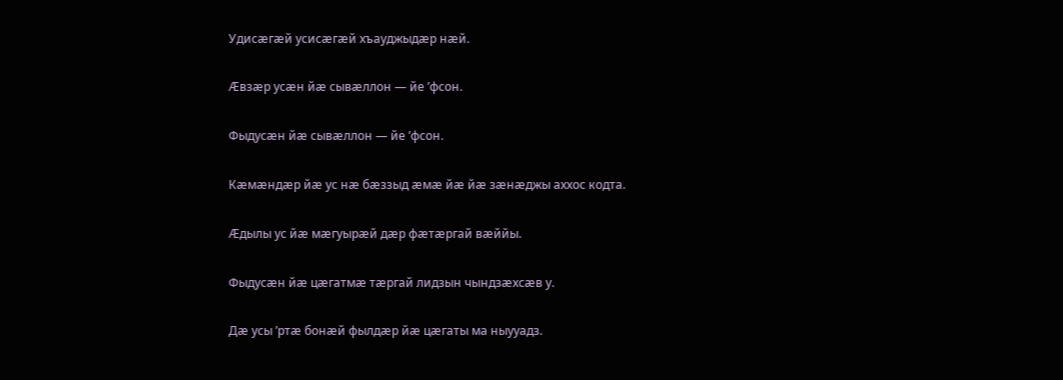Удисæгæй усисæгæй хъауджыдæр нæй.

Æвзæр усæн йæ сывæллон — йе ’фсон.

Фыдусæн йæ сывæллон — йе ’фсон.

Кæмæндæр йæ ус нæ бæззыд æмæ йæ йæ зæнæджы аххос кодта.

Æдылы ус йæ мæгуырæй дæр фæтæргай вæййы.

Фыдусæн йæ цæгатмæ тæргай лидзын чындзæхсæв у.

Дæ усы ’ртæ бонæй фылдæр йæ цæгаты ма ныууадз.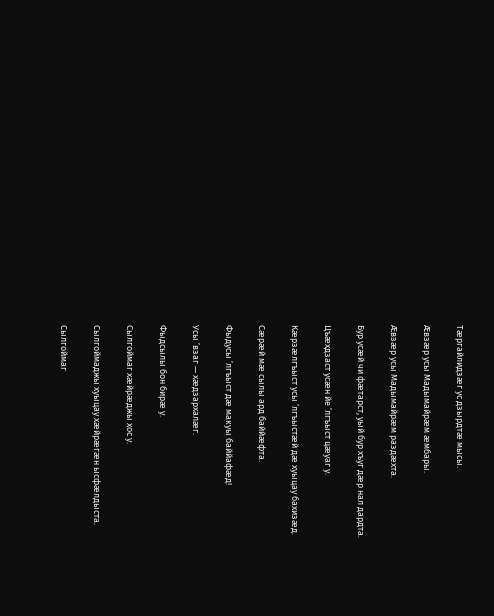Тæргайлидзæг ус дзырдтæ мысы.

Æвзæр усы Мадымайрæм æмбары.

Æвзæр усы Мадымайрæм раздæхта.

Бур усæй чи фæтарст, уый бур хъуг дæр нал дардта.

Цъæхдзаст усæн йе ’лгъыст цæуаг у.

Кæрзæлгъыст усы ’лгъыстæй дæ хуыцау бахизæд.

Сæрæй мæ сылы ард баййæфта.

Фыдусы ’лгъыст дæ макуы баййафæд!

Усы ’взаг — хæдзархалæг.

Фыдсылы бон бирæ у.

Сылгоймаг хæйрæджы хос у.

Сылгоймаджы хуыцау хæйрæгæн ысфæлдыста.

Сылгоймаг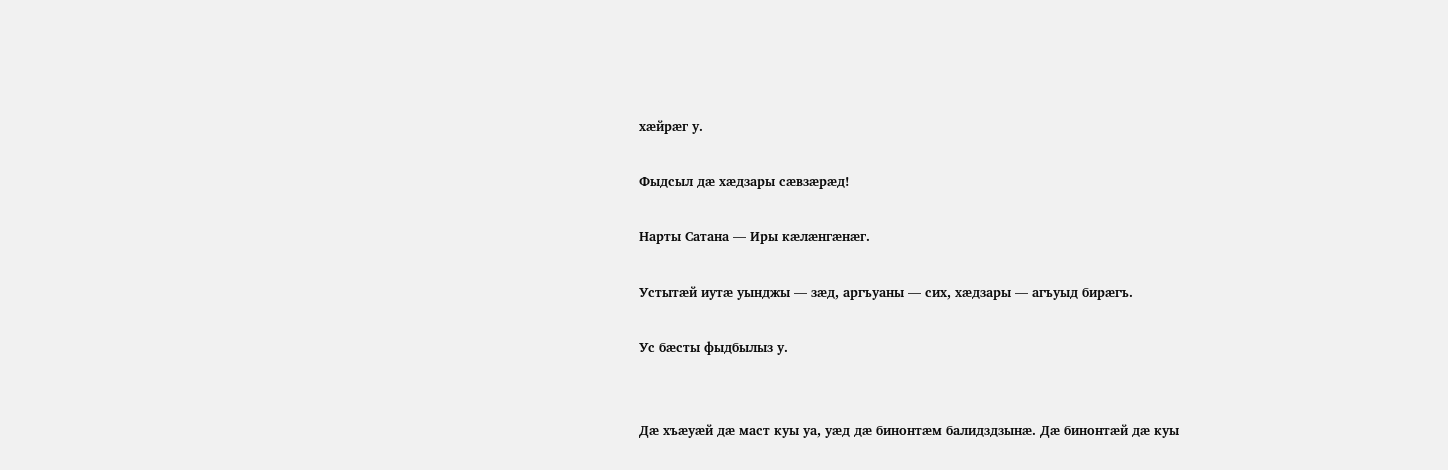хæйрæг у.

Фыдсыл дæ хæдзары сæвзæрæд!

Нарты Сатана — Иры кæлæнгæнæг.

Устытæй иутæ уынджы — зæд, аргъуаны — сих, хæдзары — агъуыд бирæгъ.

Ус бæсты фыдбылыз у.


Дæ хъæуæй дæ маст куы уа, уæд дæ бинонтæм балидздзынæ. Дæ бинонтæй дæ куы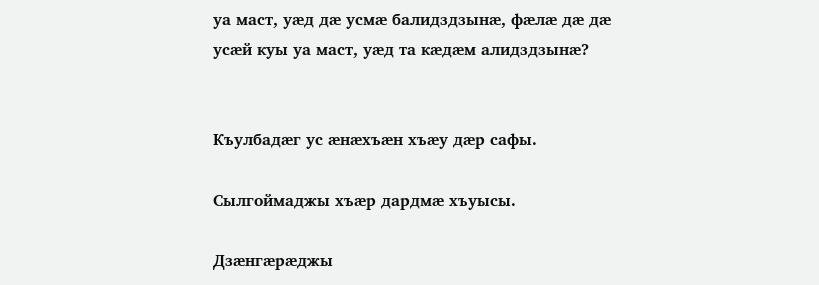уа маст, уæд дæ усмæ балидздзынæ, фæлæ дæ дæ усæй куы уа маст, уæд та кæдæм алидздзынæ?


Къулбадæг ус æнæхъæн хъæу дæр сафы.

Сылгоймаджы хъæр дардмæ хъуысы.

Дзæнгæрæджы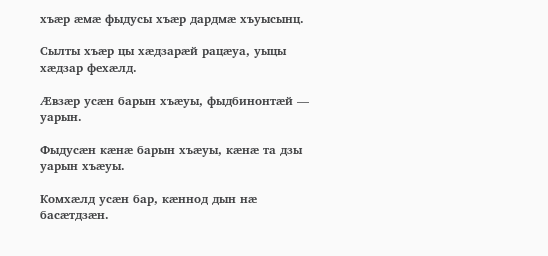хъæр æмæ фыдусы хъæр дардмæ хъуысынц.

Сылты хъæр цы хæдзарæй рацæуа, уыцы хæдзар фехæлд.

Æвзæр усæн барын хъæуы, фыдбинонтæй — уарын.

Фыдусæн кæнæ барын хъæуы, кæнæ та дзы уарын хъæуы.

Комхæлд усæн бар, кæннод дын нæ басæтдзæн.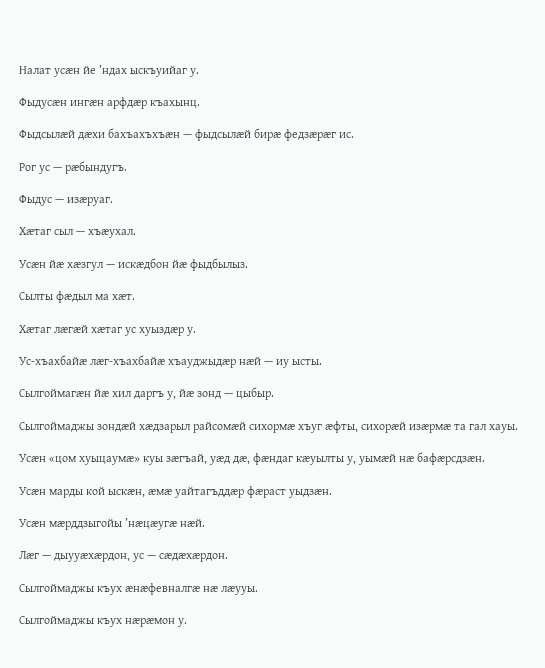Налат усæн йе ’ндах ыскъуийаг у.

Фыдусæн ингæн арфдæр къахынц.

Фыдсылæй дæхи бахъахъхъæн — фыдсылæй бирæ федзæрæг ис.

Рог ус — рæбындугъ.

Фыдус — изæруаг.

Хæтаг сыл — хъæухал.

Усæн йæ хæзгул — искæдбон йæ фыдбылыз.

Сылты фæдыл ма хæт.

Хæтаг лæгæй хæтаг ус хуыздæр у.

Ус-хъахбайæ лæг-хъахбайæ хъауджыдæр нæй — иу ысты.

Сылгоймагæн йæ хил даргъ у, йæ зонд — цыбыр.

Сылгоймаджы зондæй хæдзарыл райсомæй сихормæ хъуг æфты, сихорæй изæрмæ та гал хауы.

Усæн «цом хуыцаумæ» куы зæгъай, уæд дæ, фæндаг кæуылты у, уымæй нæ бафæрсдзæн.

Усæн марды кой ыскæн, æмæ уайтагъддæр фæраст уыдзæн.

Усæн мæрддзыгойы ’нæцæугæ нæй.

Лæг — дыууæхæрдон, ус — сæдæхæрдон.

Сылгоймаджы къух æнæфевналгæ нæ лæууы.

Сылгоймаджы къух нæрæмон у.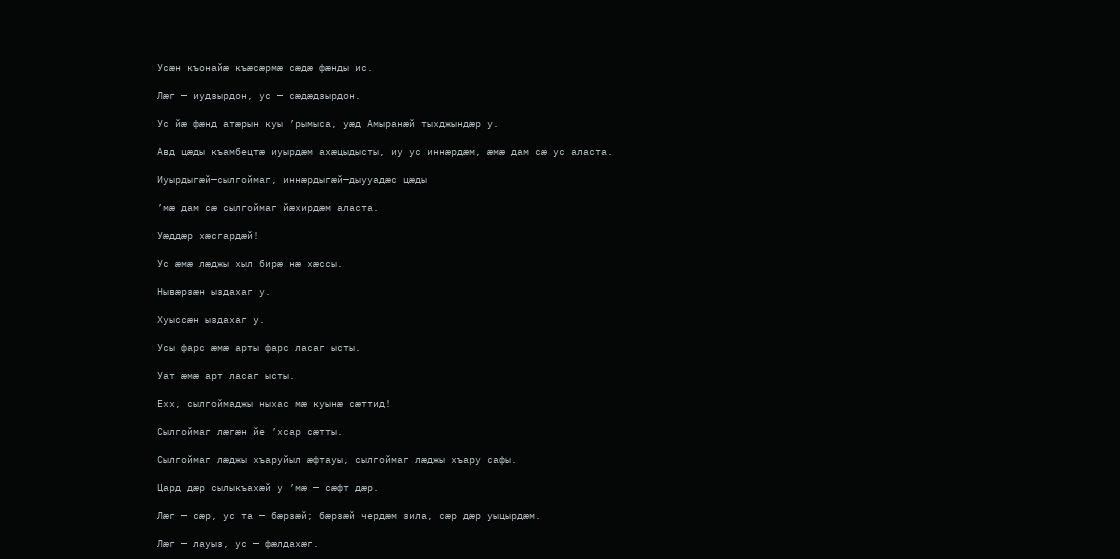Усæн къонайæ къæсæрмæ сæдæ фæнды ис.

Лæг — иудзырдон, ус — сæдæдзырдон.

Ус йæ фæнд атæрын куы ’рымыса, уæд Амыранæй тыхджындæр у.

Авд цæды къамбецтæ иуырдæм ахæцыдысты, иу ус иннæрдæм, æмæ дам сæ ус аласта.

Иуырдыгæй—сылгоймаг, иннæрдыгæй—дыууадæс цæды

’мæ дам сæ сылгоймаг йæхирдæм аласта.

Уæддæр хæсгардæй!

Ус æмæ лæджы хыл бирæ нæ хæссы.

Нывæрзæн ыздахаг у.

Хуыссæн ыздахаг у.

Усы фарс æмæ арты фарс ласаг ысты.

Уат æмæ арт ласаг ысты.

Ехх, сылгоймаджы ныхас мæ куынæ сæттид!

Сылгоймаг лæгæн йе ’хсар сæтты.

Сылгоймаг лæджы хъаруйыл æфтауы, сылгоймаг лæджы хъару сафы.

Цард дæр сылыкъахæй у ’мæ — сæфт дæр.

Лæг — сæр, ус та — бæрзæй; бæрзæй чердæм зила, сæр дæр уыцырдæм.

Лæг — лауыз, ус — фæлдахæг.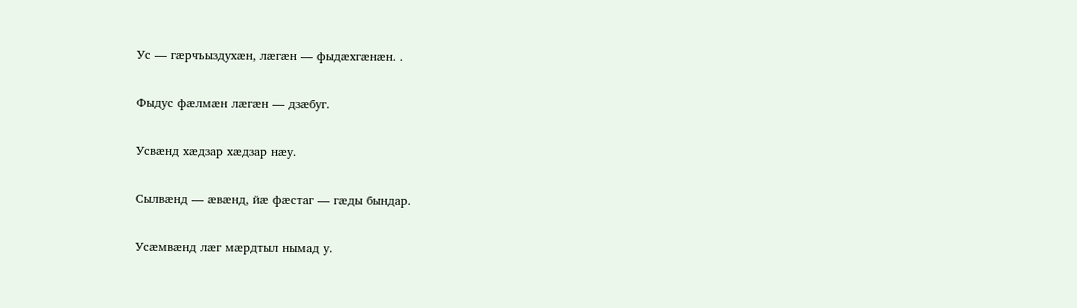Ус — гæрчъыздухæн, лæгæн — фыдæхгæнæн. .

Фыдус фæлмæн лæгæн — дзæбуг.

Усвæнд хæдзар хæдзар нæу.

Сылвæнд — æвæнд, йæ фæстаг — гæды бындар.

Усæмвæнд лæг мæрдтыл нымад у.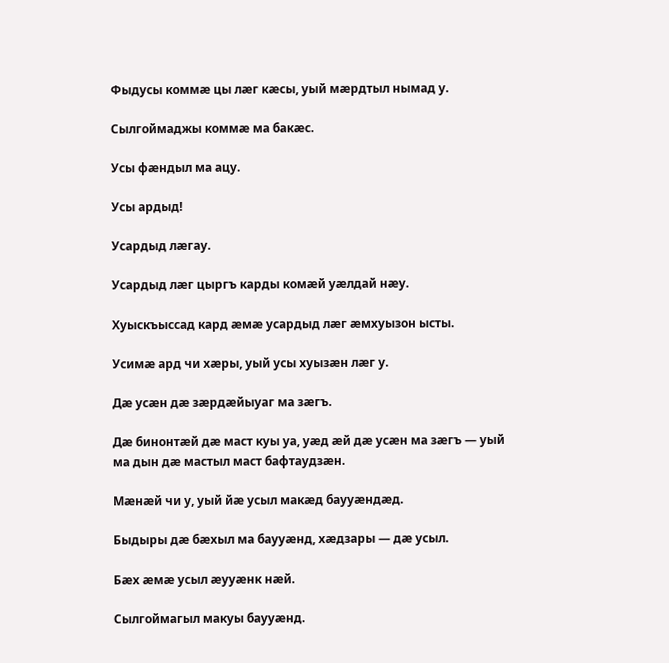Фыдусы коммæ цы лæг кæсы, уый мæрдтыл нымад у.

Сылгоймаджы коммæ ма бакæс.

Усы фæндыл ма ацу.

Усы ардыд!

Усардыд лæгау.

Усардыд лæг цыргъ карды комæй уæлдай нæу.

Хуыскъыссад кард æмæ усардыд лæг æмхуызон ысты.

Усимæ ард чи хæры, уый усы хуызæн лæг у.

Дæ усæн дæ зæрдæйыуаг ма зæгъ.

Дæ бинонтæй дæ маст куы уа, уæд æй дæ усæн ма зæгъ — уый ма дын дæ мастыл маст бафтаудзæн.

Мæнæй чи у, уый йæ усыл макæд баууæндæд.

Быдыры дæ бæхыл ма баууæнд, хæдзары — дæ усыл.

Бæх æмæ усыл æууæнк нæй.

Сылгоймагыл макуы баууæнд.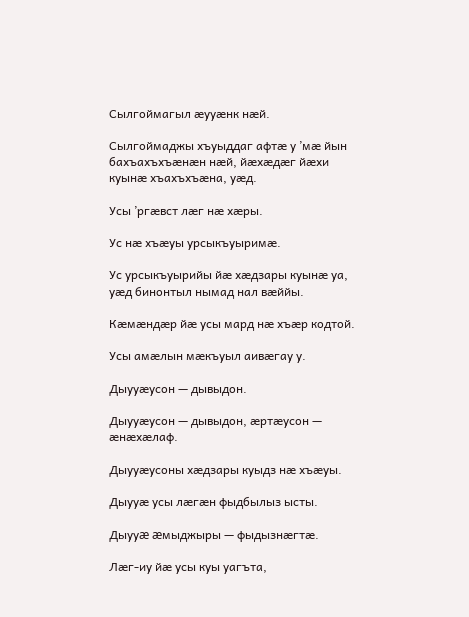Сылгоймагыл æууæнк нæй.

Сылгоймаджы хъуыддаг афтæ у ’мæ йын бахъахъхъæнæн нæй, йæхæдæг йæхи куынæ хъахъхъæна, уæд.

Усы ’ргæвст лæг нæ хæры.

Ус нæ хъæуы урсыкъуыримæ.

Ус урсыкъуырийы йæ хæдзары куынæ уа, уæд бинонтыл нымад нал вæййы.

Кæмæндæр йæ усы мард нæ хъæр кодтой.

Усы амæлын мæкъуыл аивæгау у.

Дыууæусон — дывыдон.

Дыууæусон — дывыдон, æртæусон — æнæхæлаф.

Дыууæусоны хæдзары куыдз нæ хъæуы.

Дыууæ усы лæгæн фыдбылыз ысты.

Дыууæ æмыджыры — фыдызнæгтæ.

Лæг-иу йæ усы куы уагъта,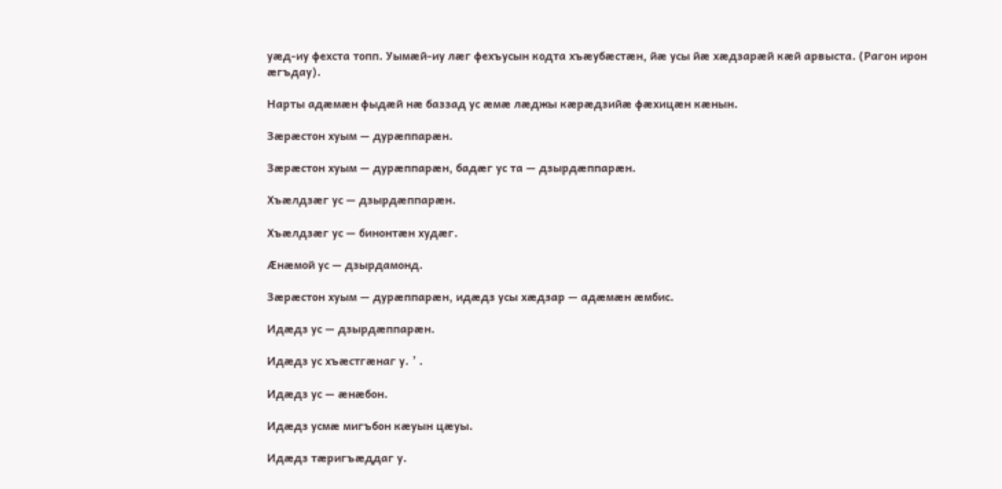уæд-иу фехста топп. Уымæй-иу лæг фехъусын кодта хъæубæстæн, йæ усы йæ хæдзарæй кæй арвыста. (Рагон ирон æгъдау).

Нарты адæмæн фыдæй нæ баззад ус æмæ лæджы кæрæдзийæ фæхицæн кæнын.

Зæрæстон хуым — дурæппарæн.

Зæрæстон хуым — дурæппарæн, бадæг ус та — дзырдæппарæн.

Хъæлдзæг ус — дзырдæппарæн.

Хъæлдзæг ус — бинонтæн худæг.

Æнæмой ус — дзырдамонд.

Зæрæстон хуым — дурæппарæн, идæдз усы хæдзар — адæмæн æмбис.

Идæдз ус — дзырдæппарæн.

Идæдз ус хъæстгæнаг у. ’ .

Идæдз ус — æнæбон.

Идæдз усмæ мигъбон кæуын цæуы.

Идæдз тæригъæддаг у.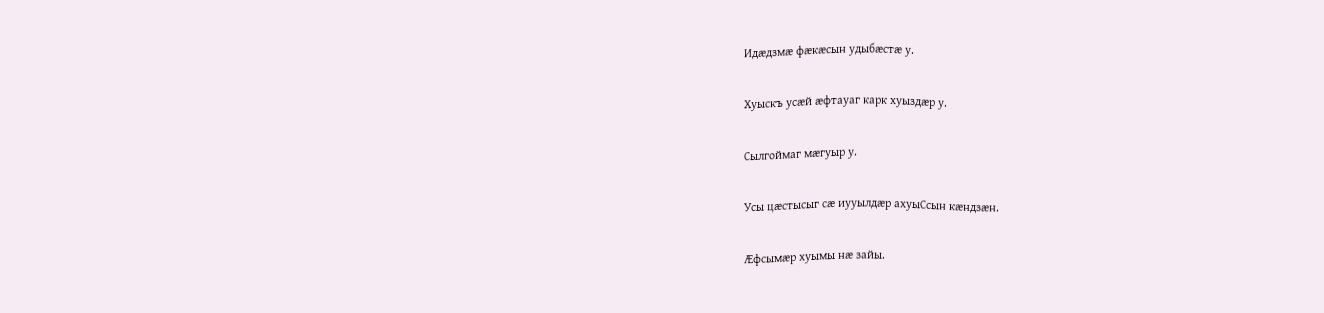Идæдзмæ фæкæсын удыбæстæ у.

Хуыскъ усæй æфтауаг карк хуыздæр у.

Сылгоймаг мæгуыр у.

Усы цæстысыг сæ иууылдæр ахуыСсын кæндзæн.

Æфсымæр хуымы нæ зайы.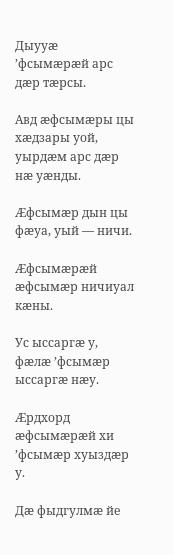Дыууæ ’фсымæрæй арс дæр тæрсы.

Авд æфсымæры цы хæдзары уой, уырдæм арс дæр нæ уæнды.

Æфсымæр дын цы фæуа, уый — ничи.

Æфсымæрæй æфсымæр ничиуал кæны.

Ус ыссаргæ у, фæлæ ’фсымæр ыссаргæ нæу.

Æрдхорд æфсымæрæй хи ’фсымæр хуыздæр у.

Дæ фыдгулмæ йе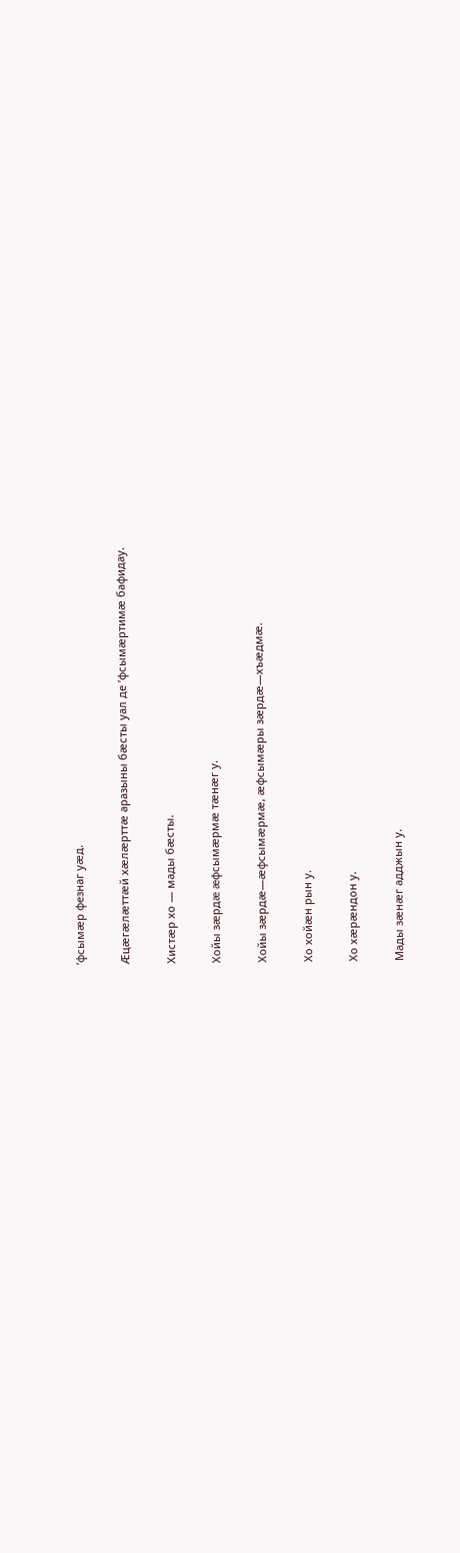’фсымæр фезнаг уæд.

Æцæгæлæттæй хæлæрттæ аразыны бæсты уал де ’фсымæртимæ бафидау.

Хистæр хо — мады бæсты.

Хойы зæрдæ æфсымæрмæ тæнæг у.

Хойы зæрдæ—æфсымæрмæ, æфсымæры зæрдæ—хъæдмæ.

Хо хойæн рын у.

Хо хæрæндон у.

Мады зæнæг адджын у.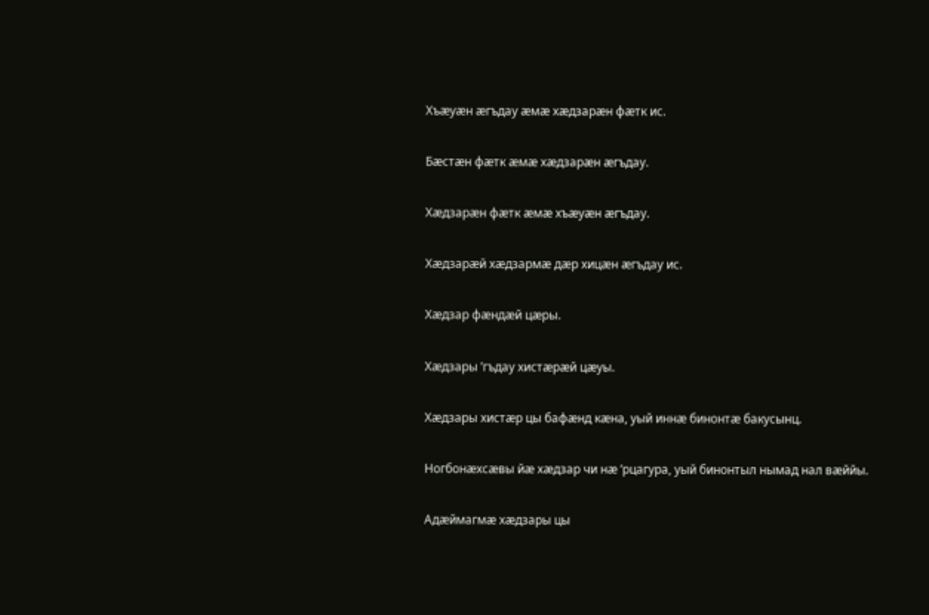Хъæуæн æгъдау æмæ хæдзарæн фæтк ис.

Бæстæн фæтк æмæ хæдзарæн æгъдау.

Хæдзарæн фæтк æмæ хъæуæн æгъдау.

Хæдзарæй хæдзармæ дæр хицæн æгъдау ис.

Хæдзар фæндæй цæры.

Хæдзары ’гъдау хистæрæй цæуы.

Хæдзары хистæр цы бафæнд кæна, уый иннæ бинонтæ бакусынц.

Ногбонæхсæвы йæ хæдзар чи нæ ’рцагура, уый бинонтыл нымад нал вæййы.

Адæймагмæ хæдзары цы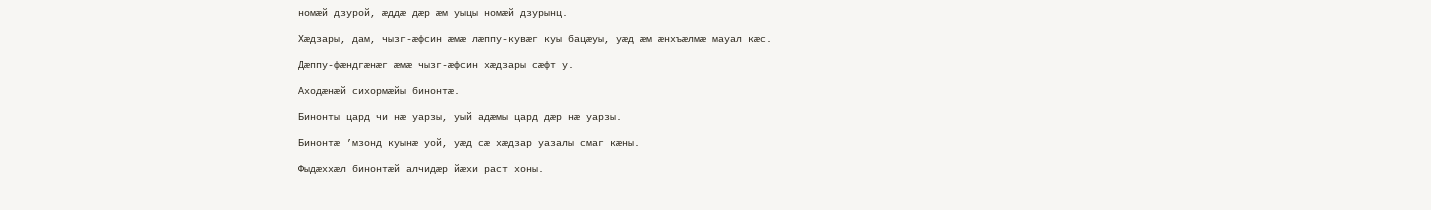номæй дзурой, æддæ дæр æм уыцы номæй дзурынц.

Хæдзары, дам, чызг-æфсин æмæ лæппу-кувæг куы бацæуы, уæд æм æнхъæлмæ мауал кæс.

Дæппу-фæндгæнæг æмæ чызг-æфсин хæдзары сæфт у.

Аходæнæй сихормæйы бинонтæ.

Бинонты цард чи нæ уарзы, уый адæмы цард дæр нæ уарзы.

Бинонтæ ’мзонд куынæ уой, уæд сæ хæдзар уазалы смаг кæны.

Фыдæххæл бинонтæй алчидæр йæхи раст хоны.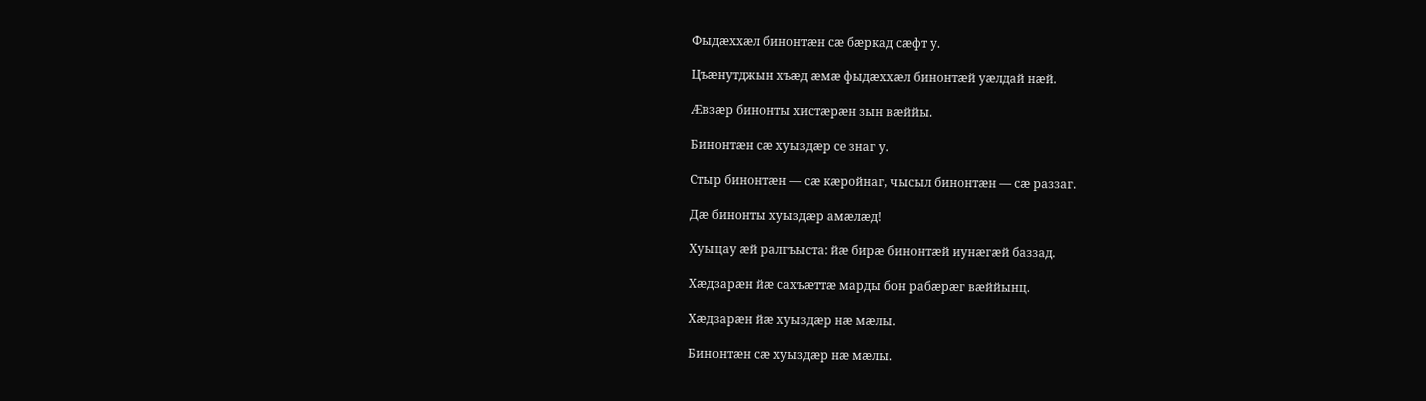Фыдæххæл бинонтæн сæ бæркад сæфт у.

Цъæнутджын хъæд æмæ фыдæххæл бинонтæй уæлдай нæй.

Æвзæр бинонты хистæрæн зын вæййы.

Бинонтæн сæ хуыздæр се знаг у.

Стыр бинонтæн — сæ кæройнаг, чысыл бинонтæн — сæ раззаг.

Дæ бинонты хуыздæр амæлæд!

Хуыцау æй ралгъыста: йæ бирæ бинонтæй иунæгæй баззад.

Хæдзарæн йæ сахъæттæ марды бон рабæрæг вæййынц.

Хæдзарæн йæ хуыздæр нæ мæлы.

Бинонтæн сæ хуыздæр нæ мæлы.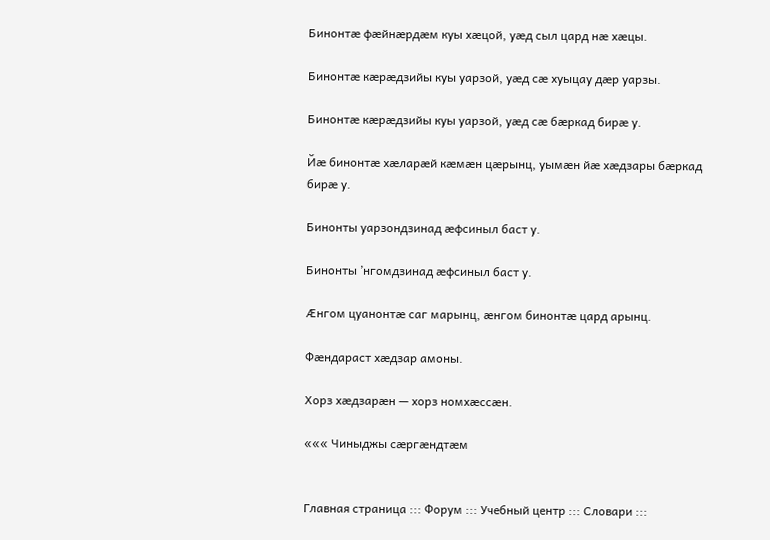Бинонтæ фæйнæрдæм куы хæцой, уæд сыл цард нæ хæцы.

Бинонтæ кæрæдзийы куы уарзой, уæд сæ хуыцау дæр уарзы.

Бинонтæ кæрæдзийы куы уарзой, уæд сæ бæркад бирæ у.

Йæ бинонтæ хæларæй кæмæн цæрынц, уымæн йæ хæдзары бæркад бирæ у.

Бинонты уарзондзинад æфсиныл баст у.

Бинонты ’нгомдзинад æфсиныл баст у.

Æнгом цуанонтæ саг марынц, æнгом бинонтæ цард арынц.

Фæндараст хæдзар амоны.

Хорз хæдзарæн — хорз номхæссæн.

««« Чиныджы сæргæндтæм


Главная страница ::: Форум ::: Учебный центр ::: Словари :::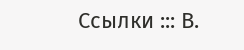Ссылки ::: В.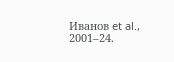Иванов et al., 2001–24.